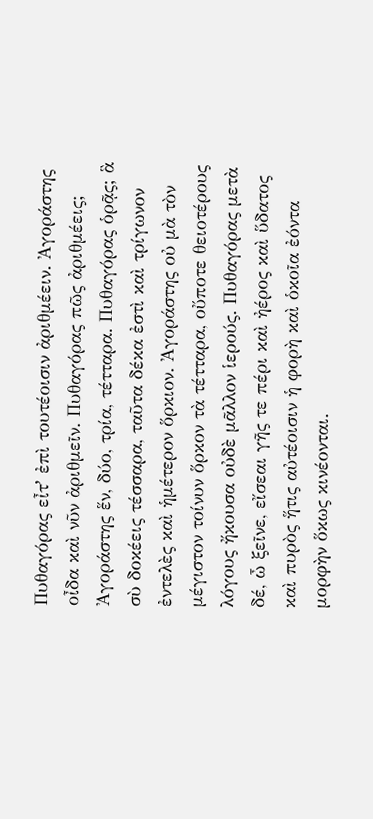Πυθαγόρας εἶτʼ ἐπὶ τουτέοισιν ἀριθμέειν. Ἀγοράστης οἶδα καὶ νῦν ἀριθμεῖν. Πυθαγόρας πῶς ἀριθμέεις; Ἀγοράστης ἕν, δύο, τρία, τέτταρα. Πυθαγόρας ὁρᾷς; ἃ σὺ δοκέεις τέσσαρα, ταῦτα δέκα ἐστὶ καὶ τρίγωνον ἐντελὲς καὶ ἡμέτερον ὅρκιον. Ἀγοράστης οὐ μὰ τὸν μέγιστον τοίνυν ὅρκον τὰ τέτταρα, οὔποτε θειοτέρους λόγους ἤκουσα οὐδὲ μᾶλλον ἱερούς. Πυθαγόρας μετὰ δέ, ὦ ξεῖνε, εἴσεαι γῆς τε πέρι καὶ ἠέρος καὶ ὕδατος καὶ πυρὸς ἥτις αὐτέοισιν ἡ φορὴ καὶ ὁκοῖα ἐόντα μορφὴν ὅκως κινέονται.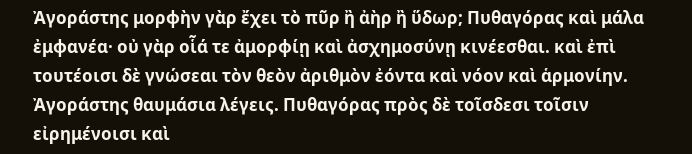Ἀγοράστης μορφὴν γὰρ ἔχει τὸ πῦρ ἢ ἀὴρ ἢ ὕδωρ; Πυθαγόρας καὶ μάλα ἐμφανέα· οὐ γὰρ οἷά τε ἀμορφίῃ καὶ ἀσχημοσύνῃ κινέεσθαι. καὶ ἐπὶ τουτέοισι δὲ γνώσεαι τὸν θεὸν ἀριθμὸν ἐόντα καὶ νόον καὶ ἁρμονίην. Ἀγοράστης θαυμάσια λέγεις. Πυθαγόρας πρὸς δὲ τοῖσδεσι τοῖσιν εἰρημένοισι καὶ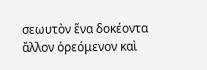σεωυτὸν ἕνα δοκέοντα ἄλλον ὁρεόμενον καὶ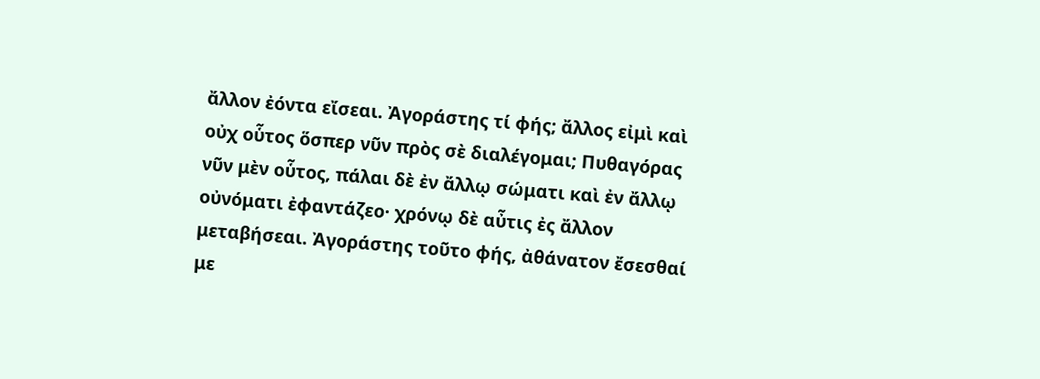ἄλλον ἐόντα εἴσεαι. Ἀγοράστης τί φής; ἄλλος εἰμὶ καὶ οὐχ οὗτος ὅσπερ νῦν πρὸς σὲ διαλέγομαι; Πυθαγόρας νῦν μὲν οὗτος, πάλαι δὲ ἐν ἄλλῳ σώματι καὶ ἐν ἄλλῳ οὐνόματι ἐφαντάζεο· χρόνῳ δὲ αὖτις ἐς ἄλλον μεταβήσεαι. Ἀγοράστης τοῦτο φής, ἀθάνατον ἔσεσθαί με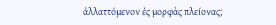ἀλλαττόμενον ἐς μορφὰς πλείονας;